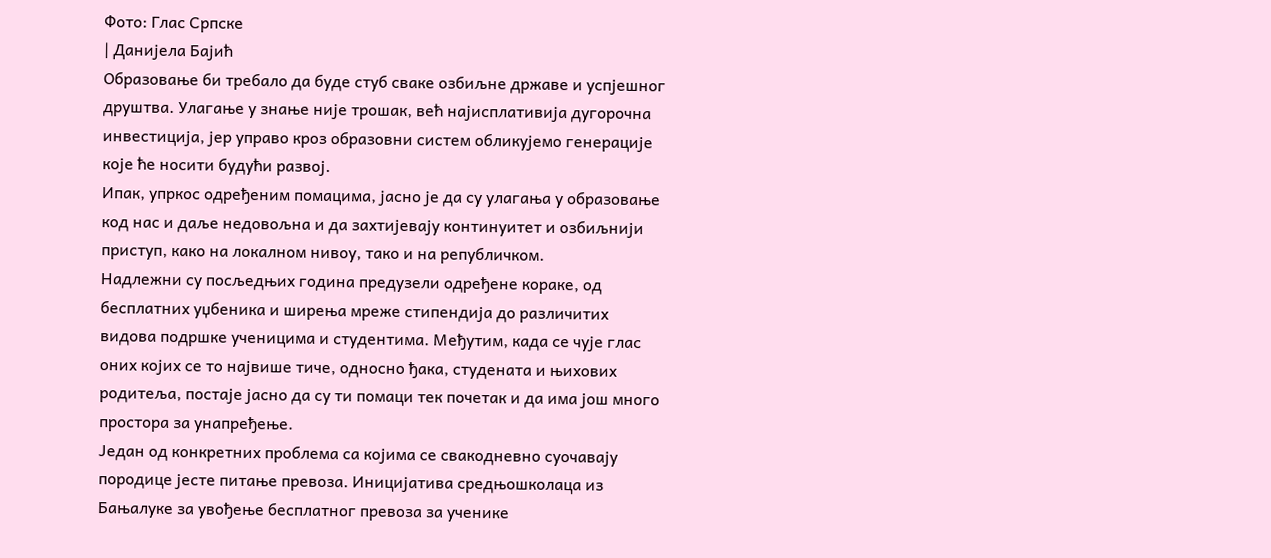Фото: Глас Српске
| Данијела Бајић
Образовање би требало да буде стуб сваке озбиљне државе и успјешног друштва. Улагање у знање није трошак, већ најисплативија дугорочна инвестиција, јер управо кроз образовни систем обликујемо генерације које ће носити будући развој.
Ипак, упркос одређеним помацима, јасно је да су улагања у образовање код нас и даље недовољна и да захтијевају континуитет и озбиљнији приступ, како на локалном нивоу, тако и на републичком.
Надлежни су посљедњих година предузели одређене кораке, од бесплатних уџбеника и ширења мреже стипендија до различитих видова подршке ученицима и студентима. Међутим, када се чује глас оних којих се то највише тиче, односно ђака, студената и њихових родитеља, постаје јасно да су ти помаци тек почетак и да има још много простора за унапређење.
Један од конкретних проблема са којима се свакодневно суочавају породице јесте питање превоза. Иницијатива средњошколаца из Бањалуке за увођење бесплатног превоза за ученике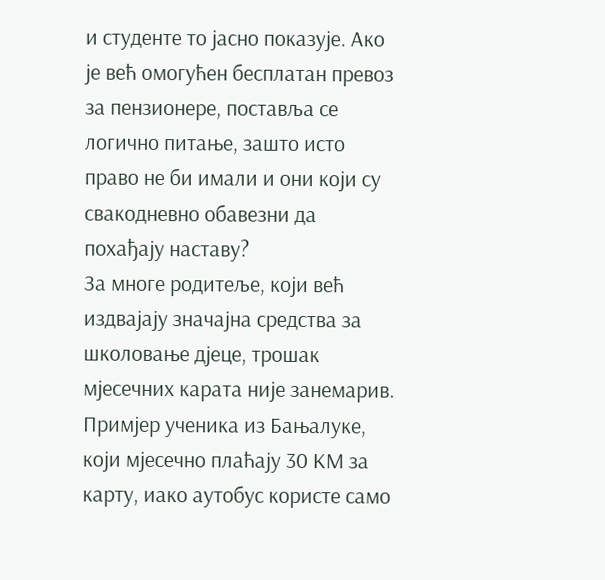и студенте то јасно показује. Ако је већ омогућен бесплатан превоз за пензионере, поставља се логично питање, зашто исто право не би имали и они који су свакодневно обавезни да похађају наставу?
За многе родитеље, који већ издвајају значајна средства за школовање дјеце, трошак мјесечних карата није занемарив. Примјер ученика из Бањалуке, који мјесечно плаћају 30 КМ за карту, иако аутобус користе само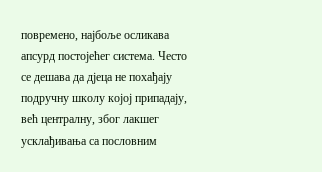повремено, најбоље осликава апсурд постојећег система. Често се дешава да дјеца не похађају подручну школу којој припадају, већ централну, због лакшег усклађивања са пословним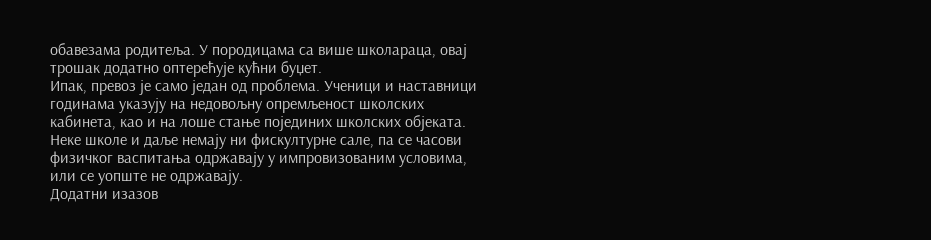обавезама родитеља. У породицама са више школараца, овај трошак додатно оптерећује кућни буџет.
Ипак, превоз је само један од проблема. Ученици и наставници годинама указују на недовољну опремљеност школских кабинета, као и на лоше стање појединих школских објеката. Неке школе и даље немају ни фискултурне сале, па се часови физичког васпитања одржавају у импровизованим условима, или се уопште не одржавају.
Додатни изазов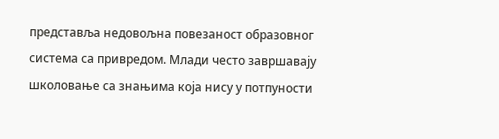представља недовољна повезаност образовног система са привредом. Млади често завршавају школовање са знањима која нису у потпуности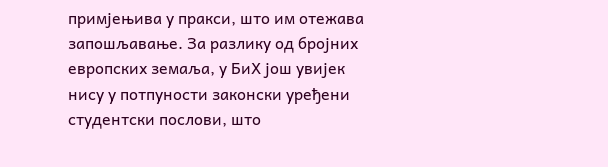примјењива у пракси, што им отежава запошљавање. За разлику од бројних европских земаља, у БиХ још увијек нису у потпуности законски уређени студентски послови, што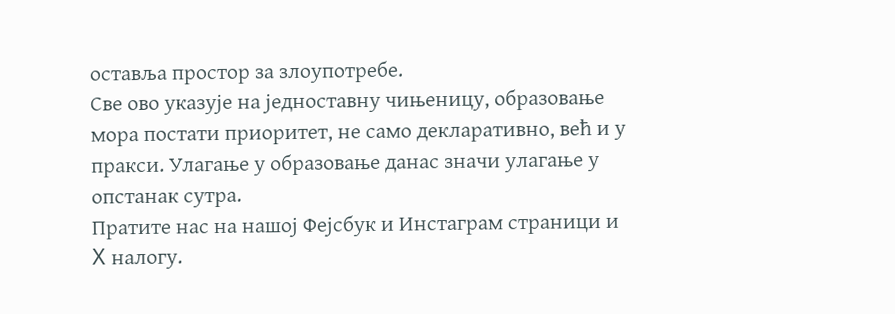оставља простор за злоупотребе.
Све ово указује на једноставну чињеницу, образовање мора постати приоритет, не само декларативно, већ и у пракси. Улагање у образовање данас значи улагање у опстанак сутра.
Пратите нас на нашој Фејсбук и Инстаграм страници и X налогу.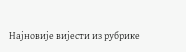Најновије вијести из рубрике